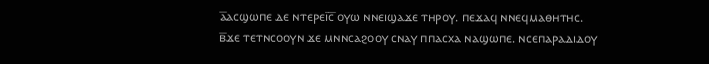ⲁ̅ⲁⲥϣⲱⲡⲉ ⲇⲉ ⲛⲧⲉⲣⲉⲓ̅ⲥ̅ ⲟⲩⲱ ⲛⲛⲉⲓϣⲁϫⲉ ⲧⲏⲣⲟⲩ. ⲡⲉϫⲁϥ ⲛⲛⲉϥⲙⲁⲑⲏⲧⲏⲥ.
ⲃ̅ϫⲉ ⲧⲉⲧⲛⲥⲟⲟⲩⲛ ϫⲉ ⲙⲛⲛⲥⲁϩⲟⲟⲩ ⲥⲛⲁⲩ ⲡⲡⲁⲥⲭⲁ ⲛⲁϣⲱⲡⲉ. ⲛⲥⲉⲡⲁⲣⲁⲇⲓⲇⲟⲩ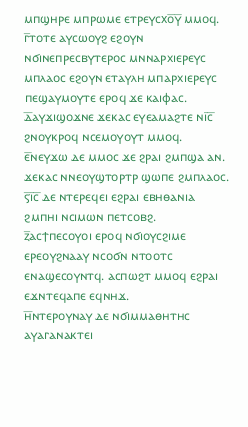ⲙⲡϣⲏⲣⲉ ⲙⲡⲣⲱⲙⲉ ⲉⲧⲣⲉⲩⲥxⲟ̅ⲩ̅ ⲙⲙⲟϥ.
ⲅ̅ⲧⲟⲧⲉ ⲁⲩⲥⲱⲟⲩϩ ⲉϩⲟⲩⲛ ⲛϭⲓⲛⲉⲡⲣⲉⲥⲃⲩⲧⲉⲣⲟⲥ ⲙⲛⲛⲁⲣⲭⲓⲉⲣⲉⲩⲥ ⲙⲡⲗⲁⲟⲥ ⲉϩⲟⲩⲛ ⲉⲧⲁⲩⲗⲏ ⲙⲡⲁⲣⲭⲓⲉⲣⲉⲩⲥ ⲡⲉϣⲁⲩⲙⲟⲩⲧⲉ ⲉⲣⲟϥ ϫⲉ ⲕⲁⲓⲫⲁⲥ.
ⲇ̅ⲁⲩϫⲓϣⲟϫⲛⲉ ϫⲉⲕⲁⲥ ⲉⲩⲉⲁⲙⲁϩⲧⲉ ⲛⲓ̅ⲥ̅ ϩⲛⲟⲩⲕⲣⲟϥ ⲛⲥⲉⲙⲟⲩⲟⲩⲧ ⲙⲙⲟϥ.
ⲉ̅ⲛⲉⲩϫⲱ ⲇⲉ ⲙⲙⲟⲥ ϫⲉ ϩⲣⲁⲓ ϩⲙⲡϣⲁ ⲁⲛ. ϫⲉⲕⲁⲥ ⲛⲛⲉⲟⲩϣⲧⲟⲣⲧⲣ ϣⲱⲡⲉ ϩⲙⲡⲗⲁⲟⲥ.
ⲋ̅ⲓ̅ⲥ̅ ⲇⲉ ⲛⲧⲉⲣⲉϥⲉⲓ ⲉϩⲣⲁⲓ ⲉⲃⲏⲑⲁⲛⲓⲁ ϩⲙⲡⲏⲓ ⲛⲥⲓⲙⲱⲛ ⲡⲉⲧⲥⲟⲃϩ.
ⲍ̅ⲁⲥϯⲡⲉⲥⲟⲩⲟⲓ ⲉⲣⲟϥ ⲛϭⲓⲟⲩⲥϩⲓⲙⲉ ⲉⲣⲉⲟⲩϩⲛⲁⲁⲩ ⲛⲥⲟϭⲛ ⲛⲧⲟⲟⲧⲥ ⲉⲛⲁϣⲉⲥⲟⲩⲛⲧϥ. ⲁⲥⲡⲱϩⲧ ⲙⲙⲟϥ ⲉϩⲣⲁⲓ ⲉϫⲛⲧⲉϥⲁⲡⲉ ⲉϥⲛⲏϫ.
ⲏ̅ⲛⲧⲉⲣⲟⲩⲛⲁⲩ ⲇⲉ ⲛϭⲓⲙⲙⲁⲑⲏⲧⲏⲥ ⲁⲩⲁⲅⲁⲛⲁⲕⲧⲉⲓ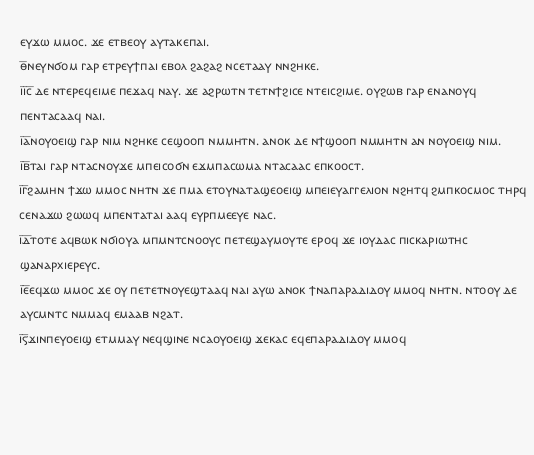ⲉⲩϫⲱ ⲙⲙⲟⲥ. ϫⲉ ⲉⲧⲃⲉⲟⲩ ⲁⲩⲧⲁⲕⲉⲡⲁⲓ.
ⲑ̅ⲛⲉⲩⲛϭⲟⲙ ⲅⲁⲣ ⲉⲧⲣⲉⲩϯⲡⲁⲓ ⲉⲃⲟⲗ ϩⲁϩⲁϩ ⲛⲥⲉⲧⲁⲁⲩ ⲛⲛϩⲏⲕⲉ.
ⲓ̅ⲓ̅ⲥ̅ ⲇⲉ ⲛⲧⲉⲣⲉϥⲉⲓⲙⲉ ⲡⲉϫⲁϥ ⲛⲁⲩ. ϫⲉ ⲁϩⲣⲱⲧⲛ ⲧⲉⲧⲛϯϩⲓⲥⲉ ⲛⲧⲉⲓⲥϩⲓⲙⲉ. ⲟⲩϩⲱⲃ ⲅⲁⲣ ⲉⲛⲁⲛⲟⲩϥ ⲡⲉⲛⲧⲁⲥⲁⲁϥ ⲛⲁⲓ.
ⲓ̅ⲁ̅ⲛⲟⲩⲟⲉⲓϣ ⲅⲁⲣ ⲛⲓⲙ ⲛϩⲏⲕⲉ ⲥⲉϣⲟⲟⲡ ⲛⲙⲙⲏⲧⲛ. ⲁⲛⲟⲕ ⲇⲉ ⲛϯϣⲟⲟⲡ ⲛⲙⲙⲏⲧⲛ ⲁⲛ ⲛⲟⲩⲟⲉⲓϣ ⲛⲓⲙ.
ⲓ̅ⲃ̅ⲧⲁⲓ ⲅⲁⲣ ⲛⲧⲁⲥⲛⲟⲩϫⲉ ⲙⲡⲉⲓⲥⲟϭⲛ ⲉϫⲙⲡⲁⲥⲱⲙⲁ ⲛⲧⲁⲥⲁⲁⲥ ⲉⲡⲕⲟⲟⲥⲧ.
ⲓ̅ⲅ̅ϩⲁⲙⲏⲛ ϯϫⲱ ⲙⲙⲟⲥ ⲛⲏⲧⲛ ϫⲉ ⲡⲙⲁ ⲉⲧⲟⲩⲛⲁⲧⲁϣⲉⲟⲉⲓϣ ⲙⲡⲉⲓⲉⲩⲁⲅⲅⲉⲗⲓⲟⲛ ⲛϩⲏⲧϥ ϩⲙⲡⲕⲟⲥⲙⲟⲥ ⲧⲏⲣϥ ⲥⲉⲛⲁϫⲱ ϩⲱⲱϥ ⲙⲡⲉⲛⲧⲁⲧⲁⲓ ⲁⲁϥ ⲉⲩⲣⲡⲙⲉⲉⲩⲉ ⲛⲁⲥ.
ⲓ̅ⲇ̅ⲧⲟⲧⲉ ⲁϥⲃⲱⲕ ⲛϭⲓⲟⲩⲁ ⲙⲡⲙⲛⲧⲥⲛⲟⲟⲩⲥ ⲡⲉⲧⲉϣⲁⲩⲙⲟⲩⲧⲉ ⲉⲣⲟϥ ϫⲉ ⲓⲟⲩⲇⲁⲥ ⲡⲓⲥⲕⲁⲣⲓⲱⲧⲏⲥ ϣⲁⲛⲁⲣⲭⲓⲉⲣⲉⲩⲥ.
ⲓ̅ⲉ̅ⲉϥϫⲱ ⲙⲙⲟⲥ ϫⲉ ⲟⲩ ⲡⲉⲧⲉⲧⲛⲟⲩⲉϣⲧⲁⲁϥ ⲛⲁⲓ ⲁⲩⲱ ⲁⲛⲟⲕ ϯⲛⲁⲡⲁⲣⲁⲇⲓⲇⲟⲩ ⲙⲙⲟϥ ⲛⲏⲧⲛ. ⲛⲧⲟⲟⲩ ⲇⲉ ⲁⲩⲥⲙⲛⲧⲥ ⲛⲙⲙⲁϥ ⲉⲙⲁⲁⲃ ⲛϩⲁⲧ.
ⲓ̅ⲋ̅ϫⲓⲛⲡⲉⲩⲟⲉⲓϣ ⲉⲧⲙⲙⲁⲩ ⲛⲉϥϣⲓⲛⲉ ⲛⲥⲁⲟⲩⲟⲉⲓϣ ϫⲉⲕⲁⲥ ⲉϥⲉⲡⲁⲣⲁⲇⲓⲇⲟⲩ ⲙⲙⲟϥ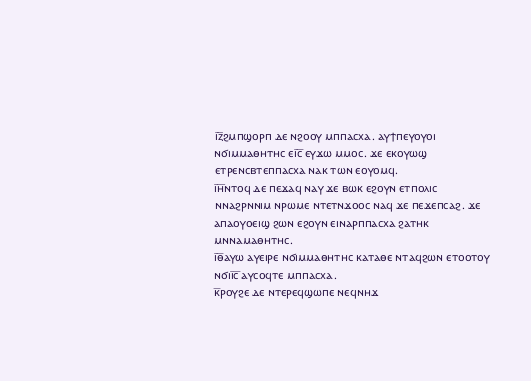ⲓ̅ⲍ̅ϩⲙⲡϣⲟⲣⲡ ⲇⲉ ⲛϩⲟⲟⲩ ⲙⲡⲡⲁⲥⲭⲁ. ⲁⲩϯⲡⲉⲩⲟⲩⲟⲓ ⲛϭⲓⲙⲙⲁⲑⲏⲧⲏⲥ ⲉⲓ̅ⲥ̅ ⲉⲩϫⲱ ⲙⲙⲟⲥ. ϫⲉ ⲉⲕⲟⲩⲱϣ ⲉⲧⲣⲉⲛⲥⲃⲧⲉⲡⲡⲁⲥⲭⲁ ⲛⲁⲕ ⲧⲱⲛ ⲉⲟⲩⲟⲙϥ.
ⲓ̅ⲏ̅ⲛⲧⲟϥ ⲇⲉ ⲡⲉϫⲁϥ ⲛⲁⲩ ϫⲉ ⲃⲱⲕ ⲉϩⲟⲩⲛ ⲉⲧⲡⲟⲗⲓⲥ ⲛⲛⲁϩⲣⲛⲛⲓⲙ ⲛⲣⲱⲙⲉ ⲛⲧⲉⲧⲛϫⲟⲟⲥ ⲛⲁϥ ϫⲉ ⲡⲉϫⲉⲡⲥⲁϩ. ϫⲉ ⲁⲡⲁⲟⲩⲟⲉⲓϣ ϩⲱⲛ ⲉϩⲟⲩⲛ ⲉⲓⲛⲁⲣⲡⲡⲁⲥⲭⲁ ϩⲁⲧⲏⲕ ⲙⲛⲛⲁⲙⲁⲑⲏⲧⲏⲥ.
ⲓ̅ⲑ̅ⲁⲩⲱ ⲁⲩⲉⲓⲣⲉ ⲛϭⲓⲙⲙⲁⲑⲏⲧⲏⲥ ⲕⲁⲧⲁⲑⲉ ⲛⲧⲁϥϩⲱⲛ ⲉⲧⲟⲟⲧⲟⲩ ⲛϭⲓⲓ̅ⲥ̅ ⲁⲩⲥⲟϥⲧⲉ ⲙⲡⲡⲁⲥⲭⲁ.
ⲕ̅ⲣⲟⲩϩⲉ ⲇⲉ ⲛⲧⲉⲣⲉϥϣⲱⲡⲉ ⲛⲉϥⲛⲏϫ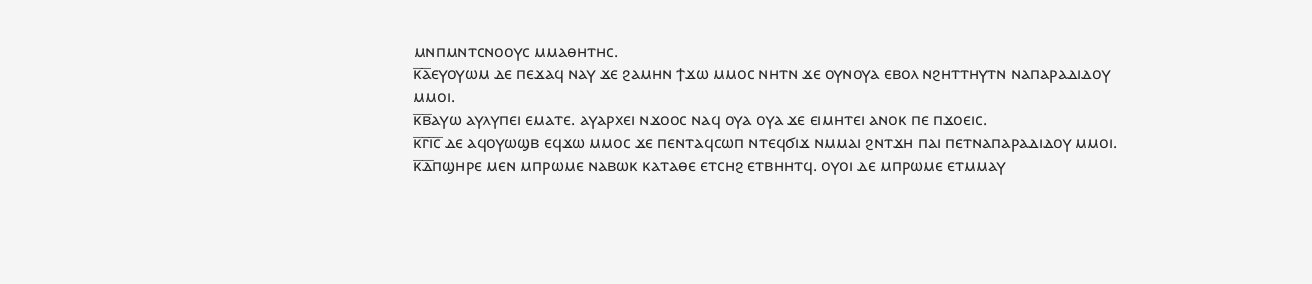ⲙⲛⲡⲙⲛⲧⲥⲛⲟⲟⲩⲥ ⲙⲙⲁⲑⲏⲧⲏⲥ.
ⲕ̅ⲁ̅ⲉⲩⲟⲩⲱⲙ ⲇⲉ ⲡⲉϫⲁϥ ⲛⲁⲩ ϫⲉ ϩⲁⲙⲏⲛ ϯϫⲱ ⲙⲙⲟⲥ ⲛⲏⲧⲛ ϫⲉ ⲟⲩⲛⲟⲩⲁ ⲉⲃⲟⲗ ⲛϩⲏⲧⲧⲏⲩⲧⲛ ⲛⲁⲡⲁⲣⲁⲇⲓⲇⲟⲩ ⲙⲙⲟⲓ.
ⲕ̅ⲃ̅ⲁⲩⲱ ⲁⲩⲗⲩⲡⲉⲓ ⲉⲙⲁⲧⲉ. ⲁⲩⲁⲣⲭⲉⲓ ⲛϫⲟⲟⲥ ⲛⲁϥ ⲟⲩⲁ ⲟⲩⲁ ϫⲉ ⲉⲓⲙⲏⲧⲉⲓ ⲁⲛⲟⲕ ⲡⲉ ⲡϫⲟⲉⲓⲥ.
ⲕ̅ⲅ̅ⲓ̅ⲥ̅ ⲇⲉ ⲁϥⲟⲩⲱϣⲃ ⲉϥϫⲱ ⲙⲙⲟⲥ ϫⲉ ⲡⲉⲛⲧⲁϥⲥⲱⲡ ⲛⲧⲉϥϭⲓϫ ⲛⲙⲙⲁⲓ ϩⲛⲧϫⲏ ⲡⲁⲓ ⲡⲉⲧⲛⲁⲡⲁⲣⲁⲇⲓⲇⲟⲩ ⲙⲙⲟⲓ.
ⲕ̅ⲇ̅ⲡϣⲏⲣⲉ ⲙⲉⲛ ⲙⲡⲣⲱⲙⲉ ⲛⲁⲃⲱⲕ ⲕⲁⲧⲁⲑⲉ ⲉⲧⲥⲏϩ ⲉⲧⲃⲏⲏⲧϥ. ⲟⲩⲟⲓ ⲇⲉ ⲙⲡⲣⲱⲙⲉ ⲉⲧⲙⲙⲁⲩ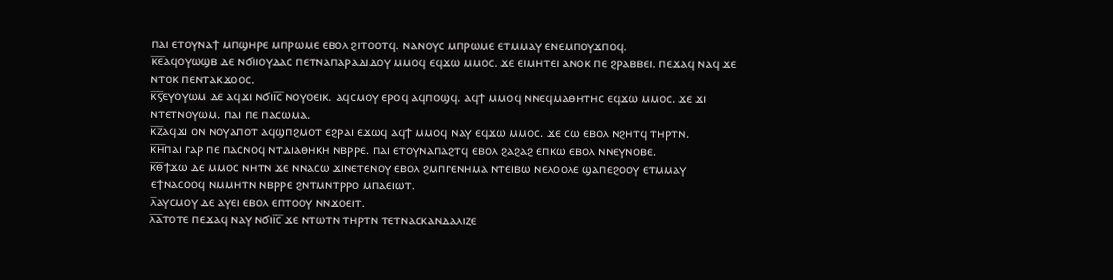ⲡⲁⲓ ⲉⲧⲟⲩⲛⲁϯ ⲙⲡϣⲏⲣⲉ ⲙⲡⲣⲱⲙⲉ ⲉⲃⲟⲗ ϩⲓⲧⲟⲟⲧϥ. ⲛⲁⲛⲟⲩⲥ ⲙⲡⲣⲱⲙⲉ ⲉⲧⲙⲙⲁⲩ ⲉⲛⲉⲙⲡⲟⲩϫⲡⲟϥ.
ⲕ̅ⲉ̅ⲁϥⲟⲩⲱϣⲃ ⲇⲉ ⲛϭⲓⲓⲟⲩⲇⲁⲥ ⲡⲉⲧⲛⲁⲡⲁⲣⲁⲇⲓⲇⲟⲩ ⲙⲙⲟϥ ⲉϥϫⲱ ⲙⲙⲟⲥ. ϫⲉ ⲉⲓⲙⲏⲧⲉⲓ ⲁⲛⲟⲕ ⲡⲉ ϩⲣⲁⲃⲃⲉⲓ. ⲡⲉϫⲁϥ ⲛⲁϥ ϫⲉ ⲛⲧⲟⲕ ⲡⲉⲛⲧⲁⲕϫⲟⲟⲥ.
ⲕ̅ⲋ̅ⲉⲩⲟⲩⲱⲙ ⲇⲉ ⲁϥϫⲓ ⲛϭⲓⲓ̅ⲥ̅ ⲛⲟⲩⲟⲉⲓⲕ. ⲁϥⲥⲙⲟⲩ ⲉⲣⲟϥ ⲁϥⲡⲟϣϥ. ⲁϥϯ ⲙⲙⲟϥ ⲛⲛⲉϥⲙⲁⲑⲏⲧⲏⲥ ⲉϥϫⲱ ⲙⲙⲟⲥ. ϫⲉ ϫⲓ ⲛⲧⲉⲧⲛⲟⲩⲱⲙ. ⲡⲁⲓ ⲡⲉ ⲡⲁⲥⲱⲙⲁ.
ⲕ̅ⲍ̅ⲁϥϫⲓ ⲟⲛ ⲛⲟⲩⲁⲡⲟⲧ ⲁϥϣⲡϩⲙⲟⲧ ⲉϩⲣⲁⲓ ⲉϫⲱϥ ⲁϥϯ ⲙⲙⲟϥ ⲛⲁⲩ ⲉϥϫⲱ ⲙⲙⲟⲥ. ϫⲉ ⲥⲱ ⲉⲃⲟⲗ ⲛϩⲏⲧϥ ⲧⲏⲣⲧⲛ.
ⲕ̅ⲏ̅ⲡⲁⲓ ⲅⲁⲣ ⲡⲉ ⲡⲁⲥⲛⲟϥ ⲛⲧⲇⲓⲁⲑⲏⲕⲏ ⲛⲃⲣⲣⲉ. ⲡⲁⲓ ⲉⲧⲟⲩⲛⲁⲡⲁϩⲧϥ ⲉⲃⲟⲗ ϩⲁϩⲁϩ ⲉⲡⲕⲱ ⲉⲃⲟⲗ ⲛⲛⲉⲩⲛⲟⲃⲉ.
ⲕ̅ⲑ̅ϯϫⲱ ⲇⲉ ⲙⲙⲟⲥ ⲛⲏⲧⲛ ϫⲉ ⲛⲛⲁⲥⲱ ϫⲓⲛⲉⲧⲉⲛⲟⲩ ⲉⲃⲟⲗ ϩⲙⲡⲅⲉⲛⲏⲙⲁ ⲛⲧⲉⲓⲃⲱ ⲛⲉⲗⲟⲟⲗⲉ ϣⲁⲡⲉϩⲟⲟⲩ ⲉⲧⲙⲙⲁⲩ ⲉϯⲛⲁⲥⲟⲟϥ ⲛⲙⲙⲏⲧⲛ ⲛⲃⲣⲣⲉ ϩⲛⲧⲙⲛⲧⲣⲣⲟ ⲙⲡⲁⲉⲓⲱⲧ.
ⲗ̅ⲁⲩⲥⲙⲟⲩ ⲇⲉ ⲁⲩⲉⲓ ⲉⲃⲟⲗ ⲉⲡⲧⲟⲟⲩ ⲛⲛϫⲟⲉⲓⲧ.
ⲗ̅ⲁ̅ⲧⲟⲧⲉ ⲡⲉϫⲁϥ ⲛⲁⲩ ⲛϭⲓⲓ̅ⲥ̅ ϫⲉ ⲛⲧⲱⲧⲛ ⲧⲏⲣⲧⲛ ⲧⲉⲧⲛⲁⲥⲕⲁⲛⲇⲁⲗⲓⲍⲉ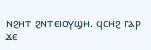ⲛϩⲏⲧ ϩⲛⲧⲉⲓⲟⲩϣⲏ. ϥⲥⲏϩ ⲅⲁⲣ ϫⲉ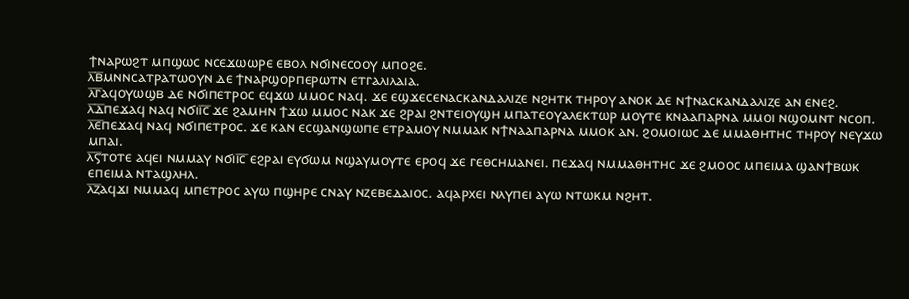ϯⲛⲁⲣⲱϩⲧ ⲙⲡϣⲱⲥ ⲛⲥⲉϫⲱⲱⲣⲉ ⲉⲃⲟⲗ ⲛϭⲓⲛⲉⲥⲟⲟⲩ ⲙⲡⲟϩⲉ.
ⲗ̅ⲃ̅ⲙⲛⲛⲥⲁⲧⲣⲁⲧⲱⲟⲩⲛ ⲇⲉ ϯⲛⲁⲣϣⲟⲣⲡⲉⲣⲱⲧⲛ ⲉⲧⲅⲁⲗⲓⲗⲁⲓⲁ.
ⲗ̅ⲅ̅ⲁϥⲟⲩⲱϣⲃ ⲇⲉ ⲛϭⲓⲡⲉⲧⲣⲟⲥ ⲉϥϫⲱ ⲙⲙⲟⲥ ⲛⲁϥ. ϫⲉ ⲉϣϫⲉⲥⲉⲛⲁⲥⲕⲁⲛⲇⲁⲗⲓⲍⲉ ⲛϩⲏⲧⲕ ⲧⲏⲣⲟⲩ ⲁⲛⲟⲕ ⲇⲉ ⲛϯⲛⲁⲥⲕⲁⲛⲇⲁⲗⲓⲍⲉ ⲁⲛ ⲉⲛⲉϩ.
ⲗ̅ⲇ̅ⲡⲉϫⲁϥ ⲛⲁϥ ⲛϭⲓⲓ̅ⲥ̅ ϫⲉ ϩⲁⲙⲏⲛ ϯϫⲱ ⲙⲙⲟⲥ ⲛⲁⲕ ϫⲉ ϩⲣⲁⲓ ϩⲛⲧⲉⲓⲟⲩϣⲏ ⲙⲡⲁⲧⲉⲟⲩⲁⲗⲉⲕⲧⲱⲣ ⲙⲟⲩⲧⲉ ⲕⲛⲁⲁⲡⲁⲣⲛⲁ ⲙⲙⲟⲓ ⲛϣⲟⲙⲛⲧ ⲛⲥⲟⲡ.
ⲗ̅ⲉ̅ⲡⲉϫⲁϥ ⲛⲁϥ ⲛϭⲓⲡⲉⲧⲣⲟⲥ. ϫⲉ ⲕⲁⲛ ⲉⲥϣⲁⲛϣⲱⲡⲉ ⲉⲧⲣⲁⲙⲟⲩ ⲛⲙⲙⲁⲕ ⲛϯⲛⲁⲁⲡⲁⲣⲛⲁ ⲙⲙⲟⲕ ⲁⲛ. ϩⲟⲙⲟⲓⲱⲥ ⲇⲉ ⲙⲙⲁⲑⲏⲧⲏⲥ ⲧⲏⲣⲟⲩ ⲛⲉⲩϫⲱ ⲙⲡⲁⲓ.
ⲗ̅ⲋ̅ⲧⲟⲧⲉ ⲁϥⲉⲓ ⲛⲙⲙⲁⲩ ⲛϭⲓⲓ̅ⲥ̅ ⲉϩⲣⲁⲓ ⲉⲩϭⲱⲙ ⲛϣⲁⲩⲙⲟⲩⲧⲉ ⲉⲣⲟϥ ϫⲉ ⲅⲉⲑⲥⲏⲙⲁⲛⲉⲓ. ⲡⲉϫⲁϥ ⲛⲙⲙⲁⲑⲏⲧⲏⲥ ϫⲉ ϩⲙⲟⲟⲥ ⲙⲡⲉⲓⲙⲁ ϣⲁⲛϯⲃⲱⲕ ⲉⲡⲉⲓⲙⲁ ⲛⲧⲁϣⲗⲏⲗ.
ⲗ̅ⲍ̅ⲁϥϫⲓ ⲛⲙⲙⲁϥ ⲙⲡⲉⲧⲣⲟⲥ ⲁⲩⲱ ⲡϣⲏⲣⲉ ⲥⲛⲁⲩ ⲛⲍⲉⲃⲉⲇⲁⲓⲟⲥ. ⲁϥⲁⲣⲭⲉⲓ ⲛⲗⲩⲡⲉⲓ ⲁⲩⲱ ⲛⲧⲱⲕⲙ ⲛϩⲏⲧ.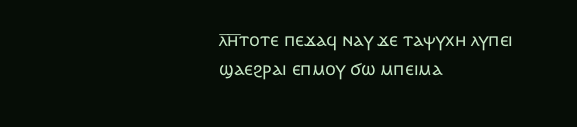ⲗ̅ⲏ̅ⲧⲟⲧⲉ ⲡⲉϫⲁϥ ⲛⲁⲩ ϫⲉ ⲧⲁⲯⲩⲭⲏ ⲗⲩⲡⲉⲓ ϣⲁⲉϩⲣⲁⲓ ⲉⲡⲙⲟⲩ ϭⲱ ⲙⲡⲉⲓⲙⲁ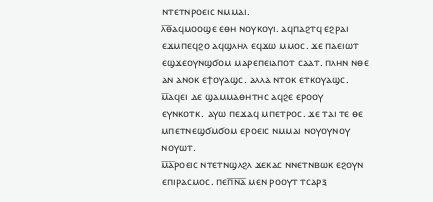ⲛⲧⲉⲧⲛⲣⲟⲉⲓⲥ ⲛⲙⲙⲁⲓ.
ⲗ̅ⲑ̅ⲁϥⲙⲟⲟϣⲉ ⲉⲑⲏ ⲛⲟⲩⲕⲟⲩⲓ. ⲁϥⲡⲁϩⲧϥ ⲉϩⲣⲁⲓ ⲉϫⲙⲡⲉϥϩⲟ ⲁϥϣⲗⲏⲗ ⲉϥϫⲱ ⲙⲙⲟⲥ. ϫⲉ ⲡⲁⲉⲓⲱⲧ ⲉϣϫⲉⲟⲩⲛϣϭⲟⲙ ⲙⲁⲣⲉⲡⲉⲓⲁⲡⲟⲧ ⲥⲁⲁⲧ. ⲡⲗⲏⲛ ⲛⲑⲉ ⲁⲛ ⲁⲛⲟⲕ ⲉϯⲟⲩⲁϣⲥ. ⲁⲗⲗⲁ ⲛⲧⲟⲕ ⲉⲧⲕⲟⲩⲁϣⲥ.
ⲙ̅ⲁϥⲉⲓ ⲇⲉ ϣⲁⲙⲙⲁⲑⲏⲧⲏⲥ ⲁϥϩⲉ ⲉⲣⲟⲟⲩ ⲉⲩⲛⲕⲟⲧⲕ. ⲁⲩⲱ ⲡⲉϫⲁϥ ⲙⲡⲉⲧⲣⲟⲥ. ϫⲉ ⲧⲁⲓ ⲧⲉ ⲑⲉ ⲙⲡⲉⲧⲛⲉϣϭⲙϭⲟⲙ ⲉⲣⲟⲉⲓⲥ ⲛⲙⲙⲁⲓ ⲛⲟⲩⲟⲩⲛⲟⲩ ⲛⲟⲩⲱⲧ.
ⲙ̅ⲁ̅ⲣⲟⲉⲓⲥ ⲛⲧⲉⲧⲛϣⲗϩⲗ ϫⲉⲕⲁⲥ ⲛⲛⲉⲧⲛⲃⲱⲕ ⲉϩⲟⲩⲛ ⲉⲡⲓⲣⲁⲥⲙⲟⲥ. ⲡⲉⲡ̅ⲛ̅ⲁ̅ ⲙⲉⲛ ⲣⲟⲟⲩⲧ ⲧⲥⲁⲣⲝ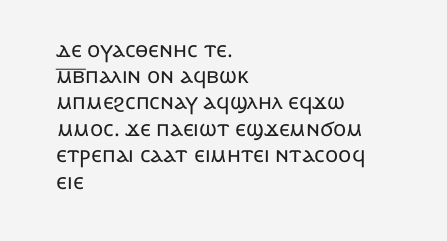ⲇⲉ ⲟⲩⲁⲥⲑⲉⲛⲏⲥ ⲧⲉ.
ⲙ̅ⲃ̅ⲡⲁⲗⲓⲛ ⲟⲛ ⲁϥⲃⲱⲕ ⲙⲡⲙⲉϩⲥⲡⲥⲛⲁⲩ ⲁϥϣⲗⲏⲗ ⲉϥϫⲱ ⲙⲙⲟⲥ. ϫⲉ ⲡⲁⲉⲓⲱⲧ ⲉϣϫⲉⲙⲛϭⲟⲙ ⲉⲧⲣⲉⲡⲁⲓ ⲥⲁⲁⲧ ⲉⲓⲙⲏⲧⲉⲓ ⲛⲧⲁⲥⲟⲟϥ ⲉⲓⲉ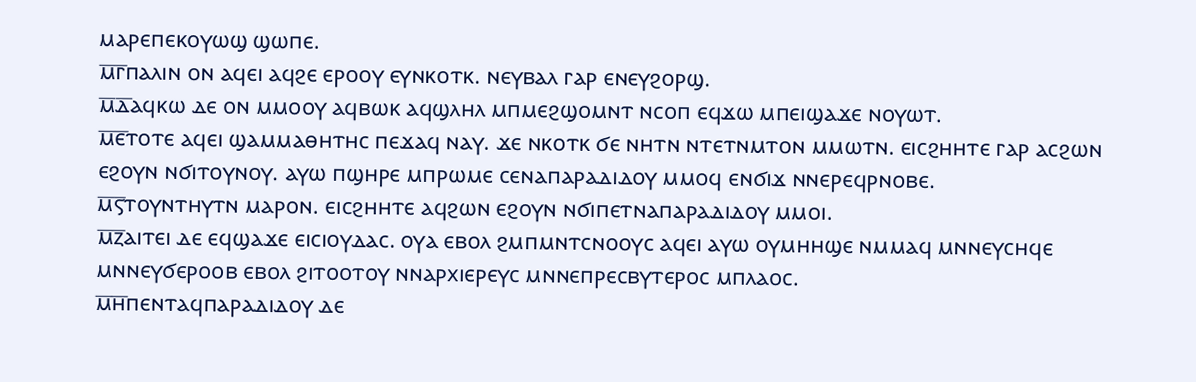ⲙⲁⲣⲉⲡⲉⲕⲟⲩⲱϣ ϣⲱⲡⲉ.
ⲙ̅ⲅ̅ⲡⲁⲗⲓⲛ ⲟⲛ ⲁϥⲉⲓ ⲁϥϩⲉ ⲉⲣⲟⲟⲩ ⲉⲩⲛⲕⲟⲧⲕ. ⲛⲉⲩⲃⲁⲗ ⲅⲁⲣ ⲉⲛⲉⲩϩⲟⲣϣ.
ⲙ̅ⲇ̅ⲁϥⲕⲱ ⲇⲉ ⲟⲛ ⲙⲙⲟⲟⲩ ⲁϥⲃⲱⲕ ⲁϥϣⲗⲏⲗ ⲙⲡⲙⲉϩϣⲟⲙⲛⲧ ⲛⲥⲟⲡ ⲉϥϫⲱ ⲙⲡⲉⲓϣⲁϫⲉ ⲛⲟⲩⲱⲧ.
ⲙ̅ⲉ̅ⲧⲟⲧⲉ ⲁϥⲉⲓ ϣⲁⲙⲙⲁⲑⲏⲧⲏⲥ ⲡⲉϫⲁϥ ⲛⲁⲩ. ϫⲉ ⲛⲕⲟⲧⲕ ϭⲉ ⲛⲏⲧⲛ ⲛⲧⲉⲧⲛⲙⲧⲟⲛ ⲙⲙⲱⲧⲛ. ⲉⲓⲥϩⲏⲏⲧⲉ ⲅⲁⲣ ⲁⲥϩⲱⲛ ⲉϩⲟⲩⲛ ⲛϭⲓⲧⲟⲩⲛⲟⲩ. ⲁⲩⲱ ⲡϣⲏⲣⲉ ⲙⲡⲣⲱⲙⲉ ⲥⲉⲛⲁⲡⲁⲣⲁⲇⲓⲇⲟⲩ ⲙⲙⲟϥ ⲉⲛϭⲓϫ ⲛⲛⲉⲣⲉϥⲣⲛⲟⲃⲉ.
ⲙ̅ⲋ̅ⲧⲟⲩⲛⲧⲏⲩⲧⲛ ⲙⲁⲣⲟⲛ. ⲉⲓⲥϩⲏⲏⲧⲉ ⲁϥϩⲱⲛ ⲉϩⲟⲩⲛ ⲛϭⲓⲡⲉⲧⲛⲁⲡⲁⲣⲁⲇⲓⲇⲟⲩ ⲙⲙⲟⲓ.
ⲙ̅ⲍ̅ⲁⲓⲧⲉⲓ ⲇⲉ ⲉϥϣⲁϫⲉ ⲉⲓⲥⲓⲟⲩⲇⲁⲥ. ⲟⲩⲁ ⲉⲃⲟⲗ ϩⲙⲡⲙⲛⲧⲥⲛⲟⲟⲩⲥ ⲁϥⲉⲓ ⲁⲩⲱ ⲟⲩⲙⲏⲏϣⲉ ⲛⲙⲙⲁϥ ⲙⲛⲛⲉⲩⲥⲏϥⲉ ⲙⲛⲛⲉⲩϭⲉⲣⲟⲟⲃ ⲉⲃⲟⲗ ϩⲓⲧⲟⲟⲧⲟⲩ ⲛⲛⲁⲣⲭⲓⲉⲣⲉⲩⲥ ⲙⲛⲛⲉⲡⲣⲉⲥⲃⲩⲧⲉⲣⲟⲥ ⲙⲡⲗⲁⲟⲥ.
ⲙ̅ⲏ̅ⲡⲉⲛⲧⲁϥⲡⲁⲣⲁⲇⲓⲇⲟⲩ ⲇⲉ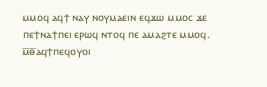ⲙⲙⲟϥ ⲁϥϯ ⲛⲁⲩ ⲛⲟⲩⲙⲁⲉⲓⲛ ⲉϥϫⲱ ⲙⲙⲟⲥ ϫⲉ ⲡⲉϯⲛⲁϯⲡⲉⲓ ⲉⲣⲱϥ ⲛⲧⲟϥ ⲡⲉ ⲁⲙⲁϩⲧⲉ ⲙⲙⲟϥ.
ⲙ̅ⲑ̅ⲁϥϯⲡⲉϥⲟⲩⲟⲓ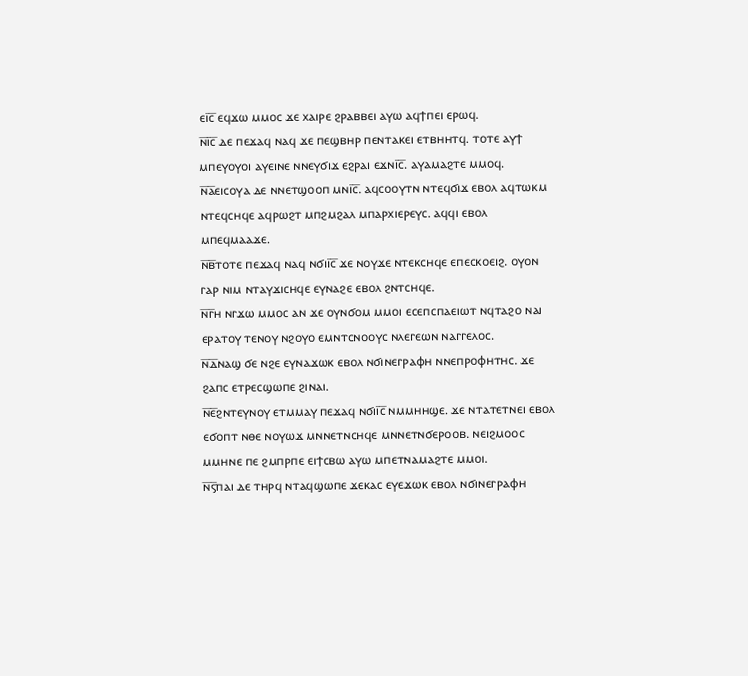ⲉⲓ̅ⲥ̅ ⲉϥϫⲱ ⲙⲙⲟⲥ ϫⲉ ⲭⲁⲓⲣⲉ ϩⲣⲁⲃⲃⲉⲓ ⲁⲩⲱ ⲁϥϯⲡⲉⲓ ⲉⲣⲱϥ.
ⲛ̅ⲓ̅ⲥ̅ ⲇⲉ ⲡⲉϫⲁϥ ⲛⲁϥ ϫⲉ ⲡⲉϣⲃⲏⲣ ⲡⲉⲛⲧⲁⲕⲉⲓ ⲉⲧⲃⲏⲏⲧϥ. ⲧⲟⲧⲉ ⲁⲩϯ ⲙⲡⲉⲩⲟⲩⲟⲓ ⲁⲩⲉⲓⲛⲉ ⲛⲛⲉⲩϭⲓϫ ⲉϩⲣⲁⲓ ⲉϫⲛⲓ̅ⲥ̅. ⲁⲩⲁⲙⲁϩⲧⲉ ⲙⲙⲟϥ.
ⲛ̅ⲁ̅ⲉⲓⲥⲟⲩⲁ ⲇⲉ ⲛⲛⲉⲧϣⲟⲟⲡ ⲙⲛⲓ̅ⲥ̅. ⲁϥⲥⲟⲟⲩⲧⲛ ⲛⲧⲉϥϭⲓϫ ⲉⲃⲟⲗ ⲁϥⲧⲱⲕⲙ ⲛⲧⲉϥⲥⲏϥⲉ ⲁϥⲣⲱϩⲧ ⲙⲡϩⲙϩⲁⲗ ⲙⲡⲁⲣⲭⲓⲉⲣⲉⲩⲥ. ⲁϥϥⲓ ⲉⲃⲟⲗ ⲙⲡⲉϥⲙⲁⲁϫⲉ.
ⲛ̅ⲃ̅ⲧⲟⲧⲉ ⲡⲉϫⲁϥ ⲛⲁϥ ⲛϭⲓⲓ̅ⲥ̅ ϫⲉ ⲛⲟⲩϫⲉ ⲛⲧⲉⲕⲥⲏϥⲉ ⲉⲡⲉⲥⲕⲟⲉⲓϩ. ⲟⲩⲟⲛ ⲅⲁⲣ ⲛⲓⲙ ⲛⲧⲁⲩϫⲓⲥⲏϥⲉ ⲉⲩⲛⲁϩⲉ ⲉⲃⲟⲗ ϩⲛⲧⲥⲏϥⲉ.
ⲛ̅ⲅ̅ⲏ ⲛⲅϫⲱ ⲙⲙⲟⲥ ⲁⲛ ϫⲉ ⲟⲩⲛϭⲟⲙ ⲙⲙⲟⲓ ⲉⲥⲉⲡⲥⲡⲁⲉⲓⲱⲧ ⲛϥⲧⲁϩⲟ ⲛⲁⲓ ⲉⲣⲁⲧⲟⲩ ⲧⲉⲛⲟⲩ ⲛϩⲟⲩⲟ ⲉⲙⲛⲧⲥⲛⲟⲟⲩⲥ ⲛⲗⲉⲅⲉⲱⲛ ⲛⲁⲅⲅⲉⲗⲟⲥ.
ⲛ̅ⲇ̅ⲛⲁϣ ϭⲉ ⲛϩⲉ ⲉⲩⲛⲁϫⲱⲕ ⲉⲃⲟⲗ ⲛϭⲓⲛⲉⲅⲣⲁⲫⲏ ⲛⲛⲉⲡⲣⲟⲫⲏⲧⲏⲥ. ϫⲉ ϩⲁⲡⲥ ⲉⲧⲣⲉⲥϣⲱⲡⲉ ϩⲓⲛⲁⲓ.
ⲛ̅ⲉ̅ϩⲛⲧⲉⲩⲛⲟⲩ ⲉⲧⲙⲙⲁⲩ ⲡⲉϫⲁϥ ⲛϭⲓⲓ̅ⲥ̅ ⲛⲙⲙⲏⲏϣⲉ. ϫⲉ ⲛⲧⲁⲧⲉⲧⲛⲉⲓ ⲉⲃⲟⲗ ⲉϭⲟⲡⲧ ⲛⲑⲉ ⲛⲟⲩⲱϫ ⲙⲛⲛⲉⲧⲛⲥⲏϥⲉ ⲙⲛⲛⲉⲧⲛϭⲉⲣⲟⲟⲃ. ⲛⲉⲓϩⲙⲟⲟⲥ ⲙⲙⲏⲛⲉ ⲡⲉ ϩⲙⲡⲣⲡⲉ ⲉⲓϯⲥⲃⲱ ⲁⲩⲱ ⲙⲡⲉⲧⲛⲁⲙⲁϩⲧⲉ ⲙⲙⲟⲓ.
ⲛ̅ⲋ̅ⲡⲁⲓ ⲇⲉ ⲧⲏⲣϥ ⲛⲧⲁϥϣⲱⲡⲉ ϫⲉⲕⲁⲥ ⲉⲩⲉϫⲱⲕ ⲉⲃⲟⲗ ⲛϭⲓⲛⲉⲅⲣⲁⲫⲏ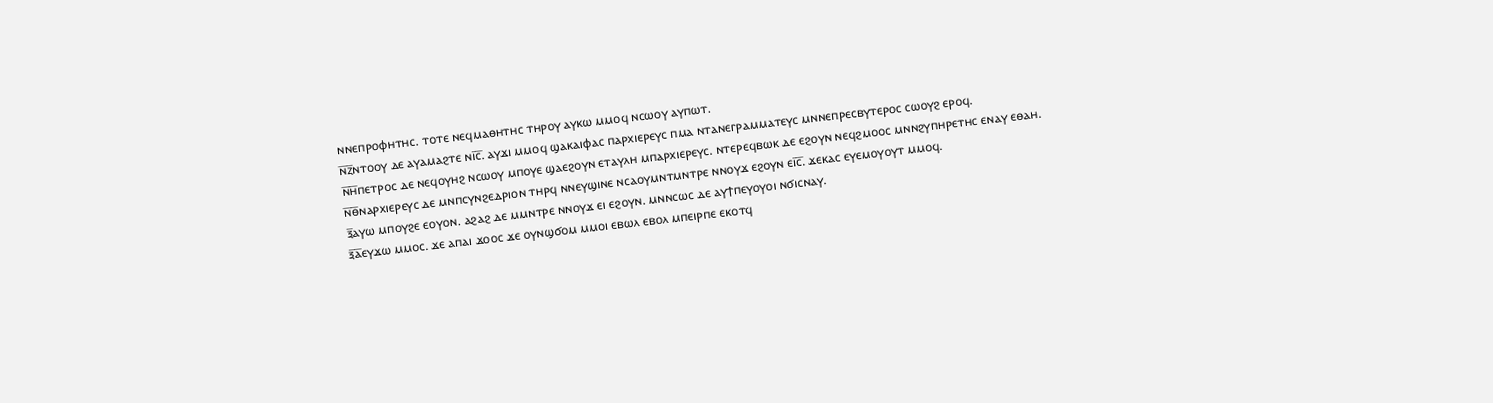ⲛⲛⲉⲡⲣⲟⲫⲏⲧⲏⲥ. ⲧⲟⲧⲉ ⲛⲉϥⲙⲁⲑⲏⲧⲏⲥ ⲧⲏⲣⲟⲩ ⲁⲩⲕⲱ ⲙⲙⲟϥ ⲛⲥⲱⲟⲩ ⲁⲩⲡⲱⲧ.
ⲛ̅ⲍ̅ⲛⲧⲟⲟⲩ ⲇⲉ ⲁⲩⲁⲙⲁϩⲧⲉ ⲛⲓ̅ⲥ̅. ⲁⲩϫⲓ ⲙⲙⲟϥ ϣⲁⲕⲁⲓⲫⲁⲥ ⲡⲁⲣⲭⲓⲉⲣⲉⲩⲥ ⲡⲙⲁ ⲛⲧⲁⲛⲉⲅⲣⲁⲙⲙⲁⲧⲉⲩⲥ ⲙⲛⲛⲉⲡⲣⲉⲥⲃⲩⲧⲉⲣⲟⲥ ⲥⲱⲟⲩϩ ⲉⲣⲟϥ.
ⲛ̅ⲏ̅ⲡⲉⲧⲣⲟⲥ ⲇⲉ ⲛⲉϥⲟⲩⲏϩ ⲛⲥⲱⲟⲩ ⲙⲡⲟⲩⲉ ϣⲁⲉϩⲟⲩⲛ ⲉⲧⲁⲩⲗⲏ ⲙⲡⲁⲣⲭⲓⲉⲣⲉⲩⲥ. ⲛⲧⲉⲣⲉϥⲃⲱⲕ ⲇⲉ ⲉϩⲟⲩⲛ ⲛⲉϥϩⲙⲟⲟⲥ ⲙⲛⲛϩⲩⲡⲏⲣⲉⲧⲏⲥ ⲉⲛⲁⲩ ⲉⲑⲁⲏ.
ⲛ̅ⲑ̅ⲛⲁⲣⲭⲓⲉⲣⲉⲩⲥ ⲇⲉ ⲙⲛⲡⲥⲩⲛϩⲉⲇⲣⲓⲟⲛ ⲧⲏⲣϥ ⲛⲛⲉⲩϣⲓⲛⲉ ⲛⲥⲁⲟⲩⲙⲛⲧⲙⲛⲧⲣⲉ ⲛⲛⲟⲩϫ ⲉϩⲟⲩⲛ ⲉⲓ̅ⲥ̅. ϫⲉⲕⲁⲥ ⲉⲩⲉⲙⲟⲩⲟⲩⲧ ⲙⲙⲟϥ.
ⲝ̅ⲁⲩⲱ ⲙⲡⲟⲩϩⲉ ⲉⲟⲩⲟⲛ. ⲁϩⲁϩ ⲇⲉ ⲙⲙⲛⲧⲣⲉ ⲛⲛⲟⲩϫ ⲉⲓ ⲉϩⲟⲩⲛ. ⲙⲛⲛⲥⲱⲥ ⲇⲉ ⲁⲩϯⲡⲉⲩⲟⲩⲟⲓ ⲛϭⲓⲥⲛⲁⲩ.
ⲝ̅ⲁ̅ⲉⲩϫⲱ ⲙⲙⲟⲥ. ϫⲉ ⲁⲡⲁⲓ ϫⲟⲟⲥ ϫⲉ ⲟⲩⲛϣϭⲟⲙ ⲙⲙⲟⲓ ⲉⲃⲱⲗ ⲉⲃⲟⲗ ⲙⲡⲉⲓⲣⲡⲉ ⲉⲕⲟⲧϥ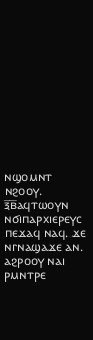ⲛϣⲟⲙⲛⲧ ⲛϩⲟⲟⲩ.
ⲝ̅ⲃ̅ⲁϥⲧⲱⲟⲩⲛ ⲛϭⲓⲡⲁⲣⲭⲓⲉⲣⲉⲩⲥ ⲡⲉϫⲁϥ ⲛⲁϥ. ϫⲉ ⲛⲅⲛⲁϣⲁϫⲉ ⲁⲛ. ⲁϩⲣⲟⲟⲩ ⲛⲁⲓ ⲣⲙⲛⲧⲣⲉ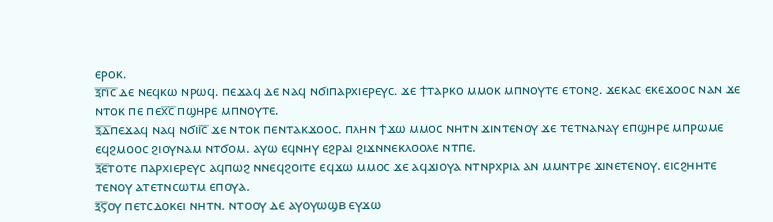ⲉⲣⲟⲕ.
ⲝ̅ⲅ̅ⲓ̅ⲥ̅ ⲇⲉ ⲛⲉϥⲕⲱ ⲛⲣⲱϥ. ⲡⲉϫⲁϥ ⲇⲉ ⲛⲁϥ ⲛϭⲓⲡⲁⲣⲭⲓⲉⲣⲉⲩⲥ. ϫⲉ ϯⲧⲁⲣⲕⲟ ⲙⲙⲟⲕ ⲙⲡⲛⲟⲩⲧⲉ ⲉⲧⲟⲛϩ. ϫⲉⲕⲁⲥ ⲉⲕⲉϫⲟⲟⲥ ⲛⲁⲛ ϫⲉ ⲛⲧⲟⲕ ⲡⲉ ⲡⲉⲭ̅ⲥ̅ ⲡϣⲏⲣⲉ ⲙⲡⲛⲟⲩⲧⲉ.
ⲝ̅ⲇ̅ⲡⲉϫⲁϥ ⲛⲁϥ ⲛϭⲓⲓ̅ⲥ̅ ϫⲉ ⲛⲧⲟⲕ ⲡⲉⲛⲧⲁⲕϫⲟⲟⲥ. ⲡⲗⲏⲛ ϯϫⲱ ⲙⲙⲟⲥ ⲛⲏⲧⲛ ϫⲓⲛⲧⲉⲛⲟⲩ ϫⲉ ⲧⲉⲧⲛⲁⲛⲁⲩ ⲉⲡϣⲏⲣⲉ ⲙⲡⲣⲱⲙⲉ ⲉϥϩⲙⲟⲟⲥ ϩⲓⲟⲩⲛⲁⲙ ⲛⲧϭⲟⲙ. ⲁⲩⲱ ⲉϥⲛⲏⲩ ⲉϩⲣⲁⲓ ϩⲓϫⲛⲛⲉⲕⲗⲟⲟⲗⲉ ⲛⲧⲡⲉ.
ⲝ̅ⲉ̅ⲧⲟⲧⲉ ⲡⲁⲣⲭⲓⲉⲣⲉⲩⲥ ⲁϥⲡⲱϩ ⲛⲛⲉϥϩⲟⲓⲧⲉ ⲉϥϫⲱ ⲙⲙⲟⲥ ϫⲉ ⲁϥϫⲓⲟⲩⲁ ⲛⲧⲛⲣⲭⲣⲓⲁ ⲁⲛ ⲙⲙⲛⲧⲣⲉ ϫⲓⲛⲉⲧⲉⲛⲟⲩ. ⲉⲓⲥϩⲏⲏⲧⲉ ⲧⲉⲛⲟⲩ ⲁⲧⲉⲧⲛⲥⲱⲧⲙ ⲉⲡⲟⲩⲁ.
ⲝ̅ⲋ̅ⲟⲩ ⲡⲉⲧⲥⲇⲟⲕⲉⲓ ⲛⲏⲧⲛ. ⲛⲧⲟⲟⲩ ⲇⲉ ⲁⲩⲟⲩⲱϣⲃ ⲉⲩϫⲱ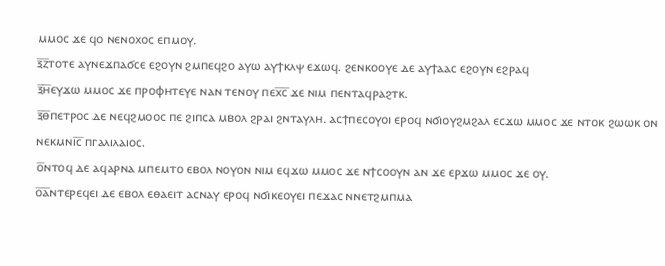ⲙⲙⲟⲥ ϫⲉ ϥⲟ ⲛⲉⲛⲟⲭⲟⲥ ⲉⲡⲙⲟⲩ.
ⲝ̅ⲍ̅ⲧⲟⲧⲉ ⲁⲩⲛⲉϫⲡⲁϭⲥⲉ ⲉϩⲟⲩⲛ ϩⲙⲡⲉϥϩⲟ ⲁⲩⲱ ⲁⲩϯⲕⲗⲯ ⲉϫⲱϥ. ϩⲉⲛⲕⲟⲟⲩⲉ ⲇⲉ ⲁⲩϯⲁⲁⲥ ⲉϩⲟⲩⲛ ⲉϩⲣⲁϥ
ⲝ̅ⲏ̅ⲉⲩϫⲱ ⲙⲙⲟⲥ ϫⲉ ⲡⲣⲟⲫⲏⲧⲉⲩⲉ ⲛⲁⲛ ⲧⲉⲛⲟⲩ ⲡⲉⲭ̅ⲥ̅ ϫⲉ ⲛⲓⲙ ⲡⲉⲛⲧⲁϥⲣⲁϩⲧⲕ.
ⲝ̅ⲑ̅ⲡⲉⲧⲣⲟⲥ ⲇⲉ ⲛⲉϥϩⲙⲟⲟⲥ ⲡⲉ ϩⲓⲡⲥⲁ ⲙⲃⲟⲗ ϩⲣⲁⲓ ϩⲛⲧⲁⲩⲗⲏ. ⲁⲥϯⲡⲉⲥⲟⲩⲟⲓ ⲉⲣⲟϥ ⲛϭⲓⲟⲩϩⲙϩⲁⲗ ⲉⲥϫⲱ ⲙⲙⲟⲥ ϫⲉ ⲛⲧⲟⲕ ϩⲱⲱⲕ ⲟⲛ ⲛⲉⲕⲙⲛⲓ̅ⲥ̅ ⲡⲅⲁⲗⲓⲗⲁⲓⲟⲥ.
ⲟ̅ⲛⲧⲟϥ ⲇⲉ ⲁϥⲁⲣⲛⲁ ⲙⲡⲉⲙⲧⲟ ⲉⲃⲟⲗ ⲛⲟⲩⲟⲛ ⲛⲓⲙ ⲉϥϫⲱ ⲙⲙⲟⲥ ϫⲉ ⲛϯⲥⲟⲟⲩⲛ ⲁⲛ ϫⲉ ⲉⲣϫⲱ ⲙⲙⲟⲥ ϫⲉ ⲟⲩ.
ⲟ̅ⲁ̅ⲛⲧⲉⲣⲉϥⲉⲓ ⲇⲉ ⲉⲃⲟⲗ ⲉⲑⲁⲉⲓⲧ ⲁⲥⲛⲁⲩ ⲉⲣⲟϥ ⲛϭⲓⲕⲉⲟⲩⲉⲓ ⲡⲉϫⲁⲥ ⲛⲛⲉⲧϩⲙⲡⲙⲁ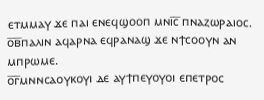ⲉⲧⲙⲙⲁⲩ ϫⲉ ⲡⲁⲓ ⲉⲛⲉϥϣⲟⲟⲡ ⲙⲛⲓ̅ⲥ̅ ⲡⲛⲁⲍⲱⲣⲁⲓⲟⲥ.
ⲟ̅ⲃ̅ⲡⲁⲗⲓⲛ ⲁϥⲁⲣⲛⲁ ⲉϥⲣⲁⲛⲁϣ ϫⲉ ⲛϯⲥⲟⲟⲩⲛ ⲁⲛ ⲙⲡⲣⲱⲙⲉ.
ⲟ̅ⲅ̅ⲙⲛⲛⲥⲁⲟⲩⲕⲟⲩⲓ ⲇⲉ ⲁⲩϯⲡⲉⲩⲟⲩⲟⲓ ⲉⲡⲉⲧⲣⲟⲥ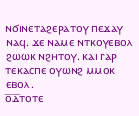ⲛϭⲓⲛⲉⲧⲁϩⲉⲣⲁⲧⲟⲩ ⲡⲉϫⲁⲩ ⲛⲁϥ. ϫⲉ ⲛⲁⲙⲉ ⲛⲧⲕⲟⲩⲉⲃⲟⲗ ϩⲱⲱⲕ ⲛϩⲏⲧⲟⲩ. ⲕⲁⲓ ⲅⲁⲣ ⲧⲉⲕⲁⲥⲡⲉ ⲟⲩⲱⲛϩ ⲙⲙⲟⲕ ⲉⲃⲟⲗ.
ⲟ̅ⲇ̅ⲧⲟⲧⲉ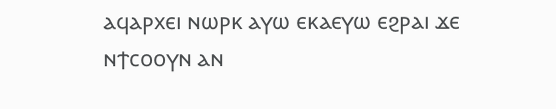ⲁϥⲁⲣⲭⲉⲓ ⲛⲱⲣⲕ ⲁⲩⲱ ⲉⲕⲁⲉⲩⲱ ⲉϩⲣⲁⲓ ϫⲉ ⲛϯⲥⲟⲟⲩⲛ ⲁⲛ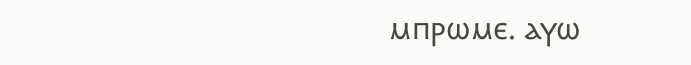ⲙⲡⲣⲱⲙⲉ. ⲁⲩⲱ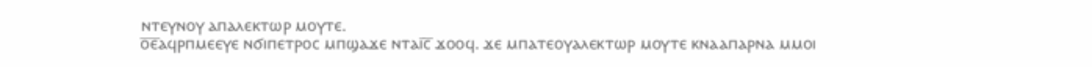ⲛⲧⲉⲩⲛⲟⲩ ⲁⲡⲁⲗⲉⲕⲧⲱⲣ ⲙⲟⲩⲧⲉ.
ⲟ̅ⲉ̅ⲁϥⲣⲡⲙⲉⲉⲩⲉ ⲛϭⲓⲡⲉⲧⲣⲟⲥ ⲙⲡϣⲁϫⲉ ⲛⲧⲁⲓ̅ⲥ̅ ϫⲟⲟϥ. ϫⲉ ⲙⲡⲁⲧⲉⲟⲩⲁⲗⲉⲕⲧⲱⲣ ⲙⲟⲩⲧⲉ ⲕⲛⲁⲁⲡⲁⲣⲛⲁ ⲙⲙⲟⲓ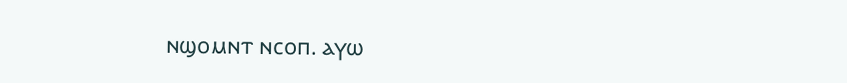ⲛϣⲟⲙⲛⲧ ⲛⲥⲟⲡ. ⲁⲩⲱ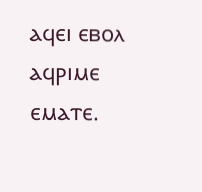ⲁϥⲉⲓ ⲉⲃⲟⲗ ⲁϥⲣⲓⲙⲉ ⲉⲙⲁⲧⲉ.